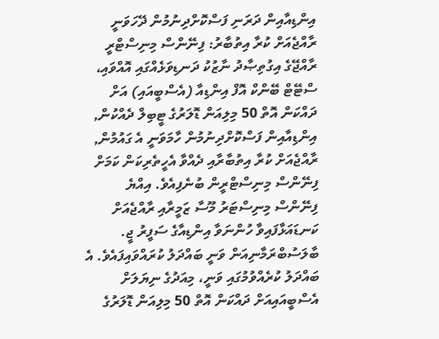އިންޑިއާއިން ދަރަނި ފަސްކޮށްދިނުމުން ދޭހަވަނީ ރާއްޖެއަށް ކުރާ އިތުބާރު: ފިނޭންސް މިނިސްޓްރީ
ރާއްޖޭގެ އިގުތިޞާދު ނާޒުކު ދަނޑިވަޅެއްގައި އޮއްވައި، ސްޓޭޓް ބޭންކް އޮފް އިންޑިއާ (އެސްބީއައި) އަށް ދައްކަން އޮތް 50 މިލިއަން ޑޮލަރުގެ ޓީބިލް ދެއްކުން, އިންޑިއާއިން ފަސްކޮށްދިނުމުން ހާމަވަނީ އެ ގައުމުން, ރާއްޖެއަށް ކުރާ އިތުބާރާއި ދެއްވާ އެހީތެރިކަން ކަމަށް ފިނޭންސް މިނިސްޓްރީން ބުނެފިއެވެ. އިއްޔެ ފިނޭންސް މިނިސްޓަރު މޫސާ ޒަމީރާއި ރާއްޖެއަށް ކަނޑައަޅާފައިވާ ހުންނަވާ އިންޑިއާގެ ސަފީރު ޖީ. ބާލަސުބްރަމާނިއަން ވަނީ ބައްދަލު ކުރައްވައިފައެވެ. އެ ބައްދަލު ކުރެއްވުމުގައި ވަނީ، މިއަދުގެ ނިޔަލަށް އެސްބީއައިއަށް ދައްކަން އޮތް 50 މިލިއަން ޑޮލަރުގެ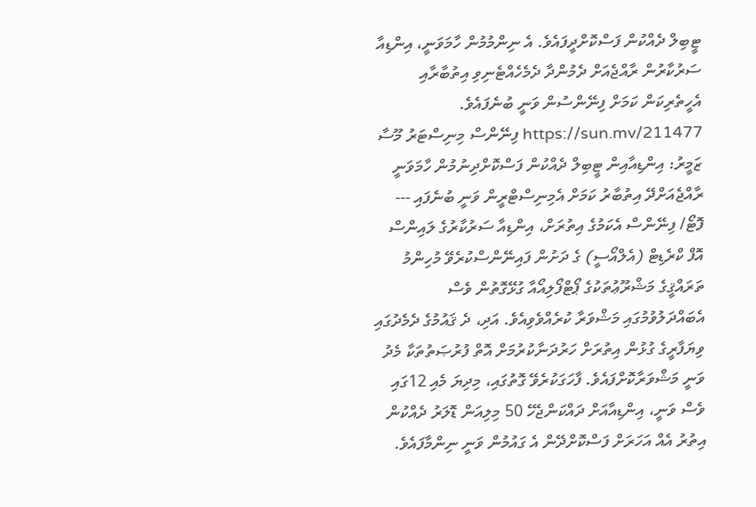ޓީބިލް ދެއްކުން ފަސްކޮށްދީފައެވެ. އެ ނިންމުމުން ހާމަވަނީ، އިންޑިއާ ސަރުކާރުން ރާއްޖެއަށް ދެމުންދާ ދެމެހެއްޓެނިވި އިތުބާރާއި އެހީތެރިކަން ކަމަށް ފިނޭންސުން ވަނީ ބުނެފައެވެ. https://sun.mv/211477 ފިނޭންސް މިނިސްޓަރު މޫސާ ޒަމީރު: އިންޑިއާއިން ޓީބިލް ދެއްކުން ފަސްކޮށްދިނުމުން ހާމަވަނީ ރާއްޖެއަށްދޭ އިތުބާރު ކަމަށް އެމިނިސްޓްރީން ވަނީ ބުނެފައި --- ފޮޓޯ/ ފިނޭންސް އެކަމުގެ އިތުރަށް، އިންޑިއާ ސަރުކާރުގެ ލައިންސް އޮފް ކްރެޑިޓް (އެލްއޯސީ) ގެ ދަށުން ފައިނޭންސްކުރެވޭ މުހިންމު ތަރައްޤީގެ މަޝްރޫޢުތަކުގެ ޕޯޓްފޯލިއޯއާ ގުޅޭގޮތުން ވެސް އެބައްދަލުވުމުގައި މަޝްވަރާ ކުރެއްވެވިއެވެ. އަދި، ދެ ޤައުމުގެ ދެމެދުގައި ވިޔަފާރީގެ ގުޅުން އިތުރަށް ހަރުދަނާކުރުމަށް އޮތް ފުރުޞަތުތަކާ މެދު ވަނީ މަޝްވަރާކޮށްފައެވެ. ފާހަގަކުރެވޭ ގޮތުގައި، މިދިޔަ މެއި 12ގައި ވެސް ވަނީ، އިންޑިއާއަށް ދައްކަންޖެހޭ 50 މިލިއަން ޑޮލަރު ދެއްކުން އިތުރު އެއް އަހަރަށް ފަސްކޮށްދޭން އެ ގައުމުން ވަނީ ނިންމާފައެވެ.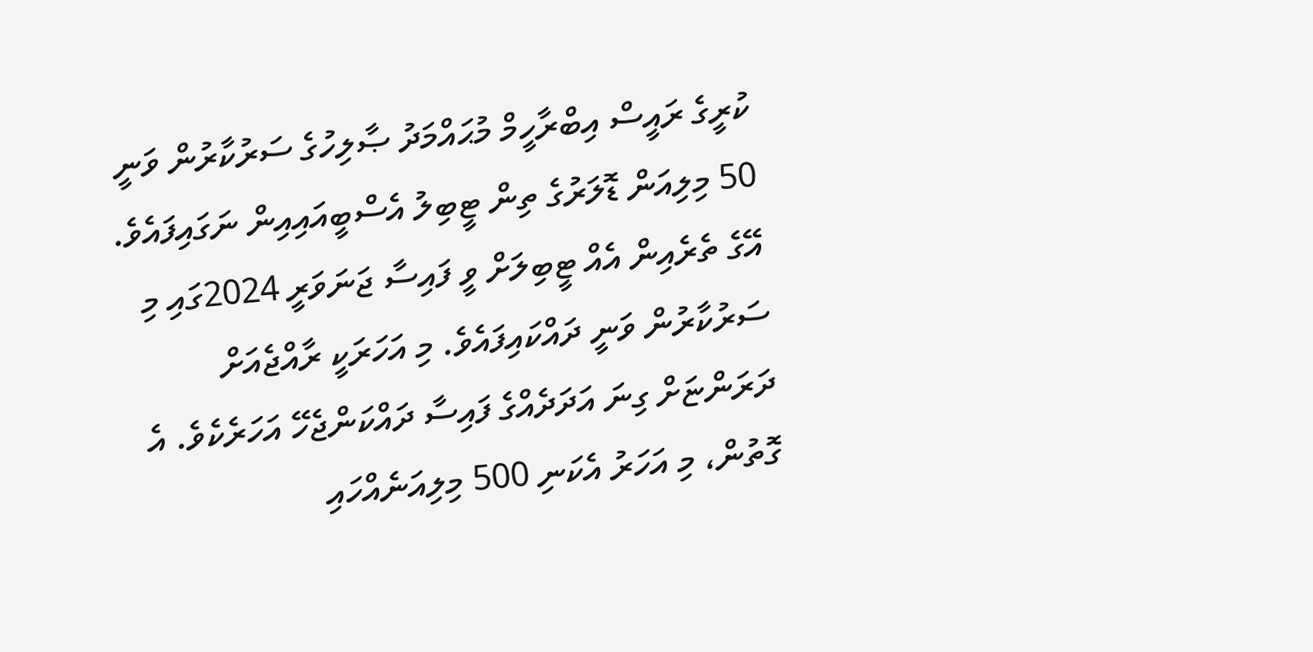ކުރީގެ ރައީސް އިބްރާހީމް މުޙައްމަދު ޞާލިހުގެ ސަރުކާރުން ވަނީ 50 މިލިއަން ޑޮލަރުގެ ތިން ޓީބިލު އެސްބީއައިއިން ނަގައިފައެވެ. އޭގެ ތެރެއިން އެއް ޓީބިލަށް ވީ ފައިސާ ޖަނަވަރީ 2024ގައި މި ސަރުކާރުން ވަނީ ދައްކައިފައެވެ. މި އަހަރަކީ ރާއްޖެއަށް ދަރަންޏަށް ގިނަ އަދަދެއްގެ ފައިސާ ދައްކަންޖެހޭ އަހަރެކެވެ. އެ ގޮތުން، މި އަހަރު އެކަނި 500 މިލިއަނެއްހައި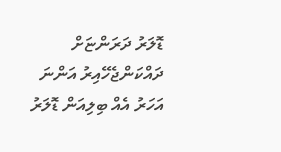ޑޮލަރު ދަރަންޏަށް ދައްކަންޖެހޭއިރު އަންނަ އަހަރު އެއް ބިލިއަން ޑޮލަރު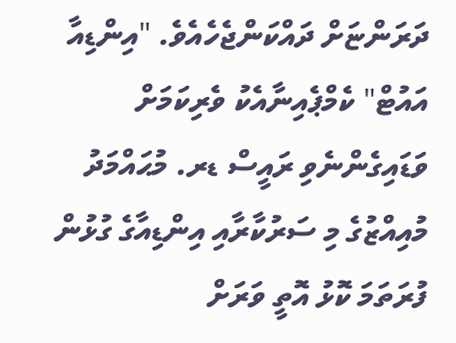ދަރަންޏަށް ދައްކަންޖެހެއެވެ. "އިންޑިއާ އައުޓް" ކެމްޕެއިނާއެކު ވެރިކަމަށް ވަޑައިގެންނެވި ރައީސް ޑރ. މުޙައްމަދު މުއިއްޒުގެ މި ސަރުކާރާއި އިންޑިއާގެ ގުޅުން ފުރަތަމަ ކޮޅު އޮތީ ވަރަށް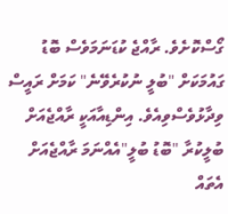ގޯސްކޮށެވެ. ރާއްޖެ ކުޑަނަމަވެސް ބޮޑު ގައުމަކަށް "ބުލީ ނުކުރެވޭނެ" ކަމަށް ރައީސް ވިދާޅުވެސްވިއެވެ. އިންޑިއާއަކީ ރާއްޖެއަށް ބުލީކުރާ "ބޮޑު ބުލީ"އެއްނަމަ ރާއްޖެއަށް އެތައް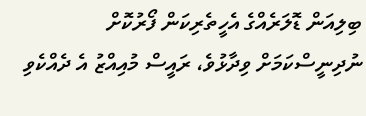ބިލިއަން ޑޮލަރެއްގެ އެހީތެރިކަން ފޯރުކޮށް ނުދިނީސްކަމަށް ވިދާޅުވެ، ރައީސް މުއިއްޒު އެ ދެއްކެވި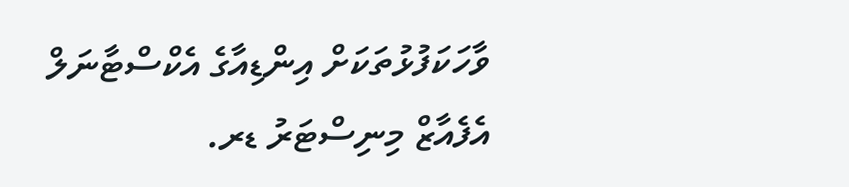ވާހަކަފުޅުތަކަށް އިންޑިއާގެ އެކްސްޓާނަލް އެފެއާޒް މިނިސްޓަރު ޑރ.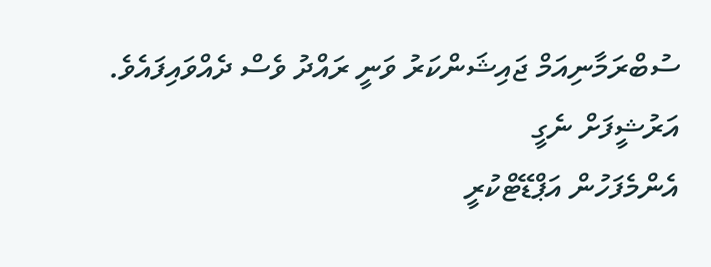ސުބްރަމާނިއަމް ޖައިޝަންކަރު ވަނީ ރައްދު ވެސް ދެއްވައިފައެވެ.
އަރުޝީފަށް ނެގީ
އެންމެފަހުން އަޕްޑޭޓްކުރީ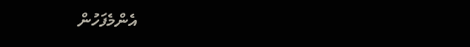އެންމެފަހުން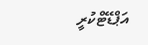އަޕްޑޭޓްކުރީ